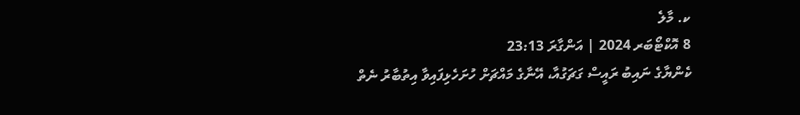ކ. މާލެ
8 އޮކްޓޯބަރ 2024 | އަންގާރަ 23:13
ކެންޔާގެ ނައިބު ރައީސް ގަޗަގުއާ، އޭނާގެ މައްޗަށް ހުށަހެޅިފައިވާ އިތުބާރު ނެތް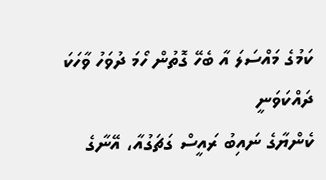ކަމުގެ މައްސަލަ އާ ބެހޭ ގޮތުން ހޯމަ ދުވަހު ވާހަކަ ދައްކަވަނީ
ކެންޔާގެ ނައިބު ރައީސް ގަޗަގުއާ، އޭނާގެ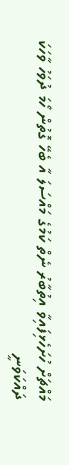މައްޗަށް ހުށަހެޅިފައިވާ އިތުބާރު ނެތް ކަމުގެ މައްސަލަ އާ ބެހޭ ގޮތުން ހޯމަ ދުވަހު ވާހަކަ ދައްކަވަނީ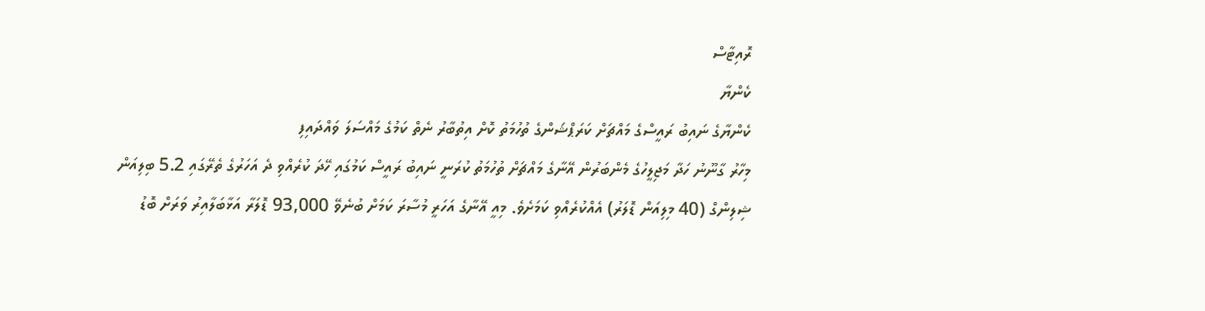ރޮއިޓާސް
ކެންޔާ
ކެންޔާގެ ނައިބު ރައީސްގެ މައްޗަށް ކަރަޕްޝަންގެ ތުހުމަތު ކޮށް އިތުބާރު ނެތް ކަމުގެ މައްސަލަ ވައްދައިފި
މިހާރު ގާނޫނު ހަދާ މަޖިލީހުގެ މެންބަރުން އޭނާގެ މައްޗަށް ތުހުމަތު ކުރަނީ ނައިބު ރައީސް ކަމުގައި ހޭދަ ކުރެއްވި ދެ އަހަރުގެ ތެރޭގައި 5.2 ބިލިއަން ޝިލިންގް (40 މިލިއަން ޑޮލަރު) އެއްކުރެއްވި ކަމަށެވެ. މިއީ އޭނާގެ އަހަރީ މުސާރަ ކަމަށް ބުނެވޭ 93,000 ޑޮލަރާ އަޅާބަލާއިރު ވަރަށް ބޮޑު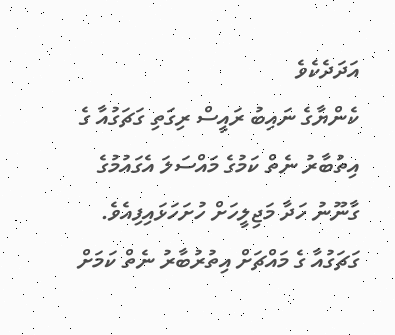އަދަދެކެވެ
ކެންޔާގެ ނައިބު ރައީސް ރިގަތި ގަޗަގުއާ ގެ އިތުބާރު ނެތް ކަމުގެ މައްސަލަ އެގައުމުގެ ގާނޫނު ހަދާ މަޖިލީހަށް ހުށަހަޅައިފިއެވެ.
ގަޗަގުއާ ގެ މައްޗަށް އިތުރުބާރު ނެތް ކަމަށް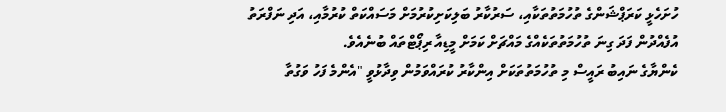ހުށަހެޅީ ކަރަޕްޝަންގެ ތުހުމަތުތަކާއި، ސަރުކާރު ބަލިކަށިކުރުމަށް މަސައްކަތް ކުރުމާއި، އަދި ނަފްރަތު އުފެއްދުން ފަދަ ގިނަ ތުހުމަތުތަކެއްގެ މައްޗަށް ކަމަށް މީޑިއާ ރިޕޯޓްތައް ބުނެއެވެ.
ކެންޔާގެ ނައިބު ރައީސް މި ތުހުމަތުތަކަށް އިންކާރު ކުރައްވަމުން ވިދާޅުވީ "އެންމެ ފަހު ވަގުތާ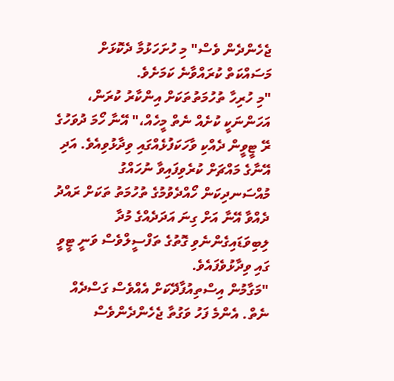ޖެހެންދެން ވެސް" މި ހުށަހަޅުމާ ދެކޮޅަށް މަސައްކަތް ކުރައްވާނެ ކަމަށެވެ.
"މި ހުރިހާ ތުހުމަތުތަކަށް އިންކާރު ކުރަން، އަހަންނަކީ ކުށެއް ނެތް މީހެއް،" އޭނާ ހޯމަ ދުވަހުގެ ރޭ ޓީވީން ދެއްކި ވާހަކަފުޅެއްގައި ވިދާޅުވިއެވެ. އަދި އޭނާގެ މައްޗަށް ކުރެވިފައިވާ ނުހައްގު މުއްސަނދިކަން ހޯއްދެވުމުގެ ތުހުމަތު ތަކަށް ރައްދު ދެއްވާ އޭނާ އަށް ގިނަ އަދަދެއްގެ މުދާ ލިބިވަޑައިގެންނެވި ގޮތުގެ ތަފްސީލްވެސް ވަނީ ޓީވީ ގައި ވިދާޅުވެފައެވެ.
"މަގާމުން އިސްތިއުފާދޭކަށް އެއްވެސް ގަސްދެއް ނެތް. އެންމެ ފަހު ވަގުތާ ޖެހެންދެންވެސް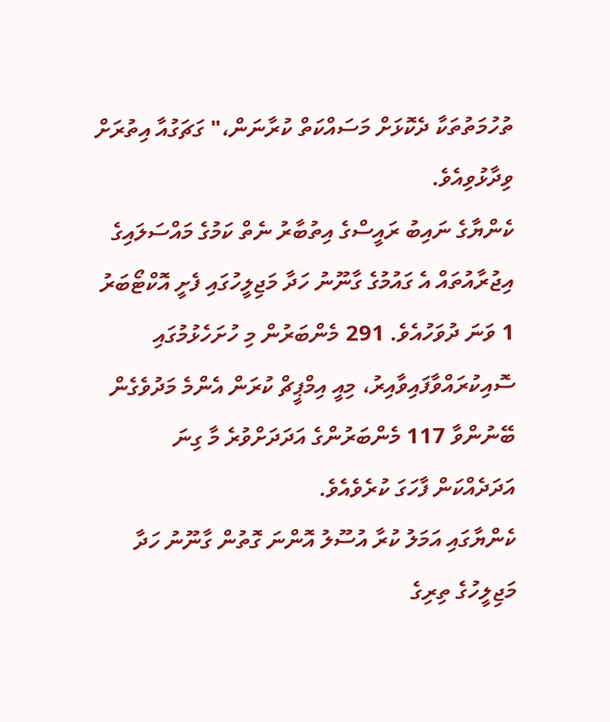ތުހުމަތުތަކާ ދެކޮޅަށް މަސައްކަތް ކުރާނަން،" ގަޗަގުއާ އިތުރަށް ވިދާޅުވިއެވެ.
ކެންޔާގެ ނައިބު ރައީސްގެ އިތުބާރު ނެތް ކަމުގެ މައްސަލައިގެ އިޖުރާއުތައް އެ ގައުމުގެ ގާނޫނު ހަދާ މަޖިލީހުގައި ފެށީ އޮކްޓޯބަރު 1 ވަނަ ދުވަހުއެވެ. 291 މެންބަރުން މި ހުށަހެޅުމުގައި ސޮއިކުރައްވާފައިވާއިރު، މިއީ އިމްޕީޗް ކުރަން އެންމެ މަދުވެގެން ބޭނުންވާ 117 މެންބަރުންގެ އަދަދަށްވުރެ މާ ގިނަ އަދަދެއްކަން ފާހަގަ ކުރެވެއެވެ.
ކެންޔާގައި އަމަލު ކުރާ އުސޫލު އޮންނަ ގޮތުން ގާނޫނު ހަދާ މަޖިލީހުގެ ތިރިގެ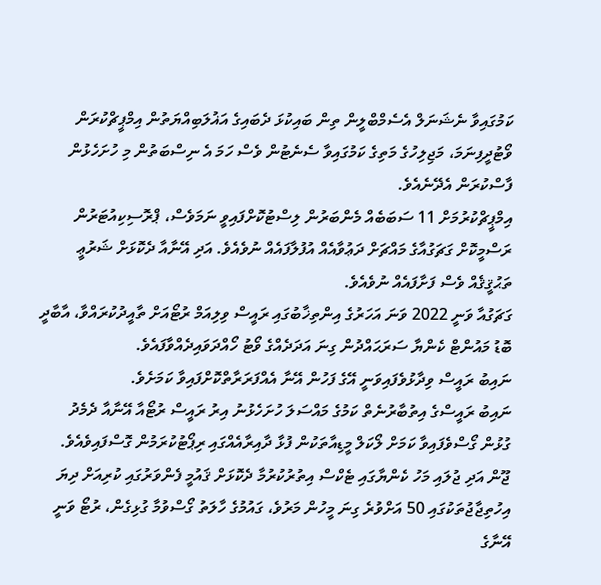ކަމުގައިވާ ނެޝަނަލް އެސެމްބްލީން ތިން ބައިކުޅަ ދެބައިގެ އަޣުލަބިއްޔަތުން އިމްޕީޗްކުރަން ވޯޓުދީފިނަމަ، މަޖިލިހުގެ މަތިގެ ކަމުގައިވާ ސެނެޓުން ވެސް ހަމަ އެ ނިސްބަތުން މި ހުށަހެޅުން ފާސްކުރަން އެދޭނެއެވެ.
އިމްޕީޗްކުރުމަށް 11 ސަބަބެއް މެންބަރުން ލިސްޓުކޮށްފައިވީ ނަމަވެސް، ޕްރޮސިކިއުޓަރުން ރަސްމީކޮށް ގަޗަގުއާގެ މައްޗަށް ދަޢުވާއެއް އުފުލާފައެއް ނުވެއެވެ. އަދި އޭނާއާ ދެކޮޅަށް ޝަރުޢީ ތަޙުޤީޤެއް ވެސް ފަށާފައެއް ނުވެއެވެ.
ގަޗަގުއާ ވަނީ 2022 ވަނަ އަހަރުގެ އިންތިޚާބުގައި ރައީސް ވިލިއަމް ރުޓޯއަށް ތާއީދުކުރައްވާ، އާބާދީ ބޮޑު މައުންޓް ކެންޔާ ސަރަޙައްދުން ގިނަ އަދަދެއްގެ ވޯޓު ހޯއްދަވައިދެއްވާފައެވެ.
ނައިބު ރައީސް ވިދާޅުވެފައިވަނީ އޭގެ ފަހުން އޭނާ އެއްފަރަރާތްކޮށްފައިވާ ކަމަށެވެ.
ނައިބު ރައީސްގެ އިތުބާރުނެތް ކަމުގެ މައްސަލަ ހުށަހެޅުނު އިރު ރައީސް ރުޓޯއާ އޭނާއާ ދެމެދު ގުޅުން ގޯސްވެފައިވާ ކަމަށް ލޯކަލް މީޑިއާތަކުން ފުޅާ ދާއިރާއެއްގައި ރިޕޯޓުކުރަމުން ގޮސްފައިވެއެވެ.
ޖޫން އަދި ޖުލައި މަހު ކެންޔާގައި ޓެކްސް އިތުރުކުރުމާ ދެކޮޅަށް ޤައުމީ ފެންވަރުގައި ކުރިއަށް ދިޔަ އިހުތިޖާޖުތަކުގައި 50 އަށްވުރެ ގިނަ މީހުން މަރުވެ، ގައުމުގެ ހާލަތު ގޯސްވުމާ ގުޅިގެން، ރުޓޯ ވަނީ އޭނާގެ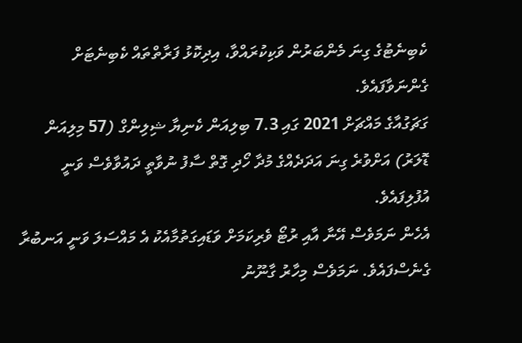ކެބިނެޓުގެ ގިނަ މެންބަރުން ވަކިކުރައްވާ، އިދިކޮޅު ފަރާތްތައް ކެބިނެޓަށް ގެންނަވާފައެވެ.
ގަޗަގުއާގެ މައްޗަށް 2021 ގައި 7.3 ބިލިއަން ކެނިޔާ ޝިލިންގް (57 މިލިއަން ޑޮލަރު) އަށްވުރެ ގިނަ އަދަދެއްގެ މުދާ ހޯދި ގޮތް ސާފު ނުވާތީ ދައުވާވެސް ވަނީ އުފުލިފައެވެ.
އެހެން ނަމަވެސް އޭނާ އާއި ރުޓޯ ވެރިކަމަށް ވަޑައިގަތުމާއެކު އެ މައްސަލަ ވަނީ އަނބުރާ ގެނެސްފައެވެ. ނަމަވެސް މިހާރު ގާނޫނު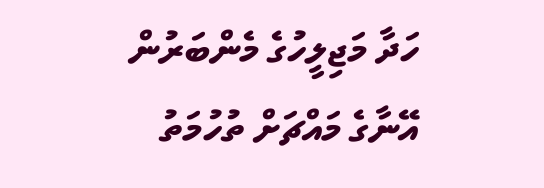ހަދާ މަޖިލީހުގެ މެންބަރުން އޭނާގެ މައްޗަށް ތުހުމަތު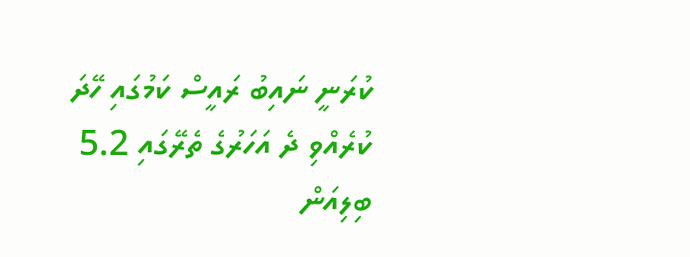ކުރަނީ ނައިބު ރައީސް ކަމުގައި ހޭދަ ކުރެއްވި ދެ އަހަރުގެ ތެރޭގައި 5.2 ބިލިއަން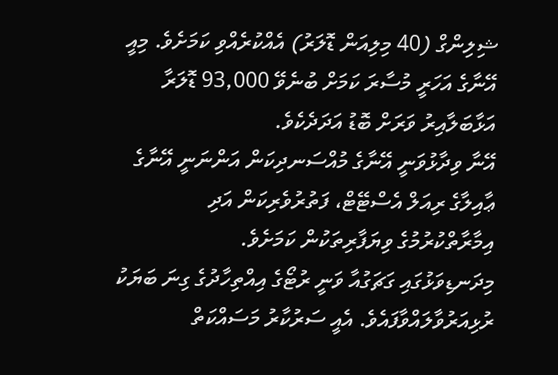ޝިލިންގް (40 މިލިއަން ޑޮލަރު) އެއްކުރެއްވި ކަމަށެވެ. މިއީ އޭނާގެ އަހަރީ މުސާރަ ކަމަށް ބުނެވޭ 93,000 ޑޮލަރާ އަޅާބަލާއިރު ވަރަށް ބޮޑު އަދަދެކެވެ.
އޭނާ ވިދާޅުވަނީ އޭނާގެ މުއްސަނދިކަން އަންނަނީ އޭނާގެ ޢާއިލާގެ ރިއަލް އެސްޓޭޓް، ފަތުރުވެރިކަން އަދި އިމާރާތްކުރުމުގެ ވިޔަފާރިތަކުން ކަމަށެވެ.
މިދަނޑިވަޅުގައި ގަޗަގުއާ ވަނީ ރުޓޯގެ އިއްތިހާދުގެ ގިނަ ބަޔަކު ރުޅިއަރުވާލައްވާފައެވެ. އެއީ ސަރުކާރު މަސައްކަތް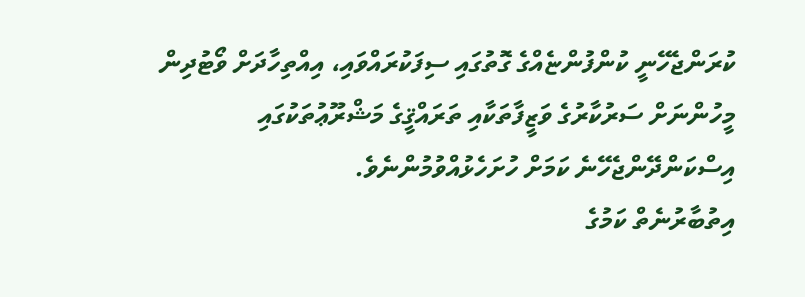ކުރަންޖެހޭނީ ކުންފުންޏެއްގެ ގޮތުގައި ސިފަކުރައްވައި، އިއްތިހާދަށް ވޯޓުދިން މީހުންނަށް ސަރުކާރުގެ ވަޒީފާތަކާއި ތަރައްޤީގެ މަޝްރޫޢުތަކުގައި އިސްކަންދޭންޖެހޭނެ ކަމަށް ހުށަހެޅުއްވުމުންނެވެ.
އިތުބާރުނެތް ކަމުގެ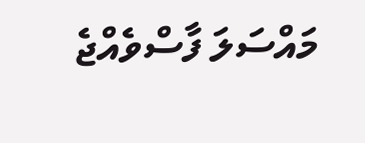މައްސަލަ ފާސްވެއްޖެ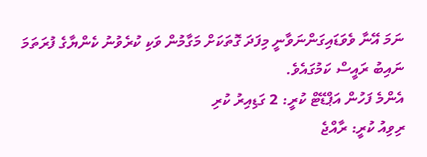ނަމަ އޭނާ ވެވަޑައިގަންނަވާނީ މިފަދަ ގޮތަކަށް މަގާމުން ވަކި ކުރެވުނު ކެންޔާގެ ފުރަތަމަ ނައިބު ރައީސް ކަމުގައެވެ.
އެންމެ ފަހުން އަޕްޑޭޓް ކުރީ: 2 ގަޑިއިރު ކުރި
ރިވިއު ކުރީ: ރާއްޖެ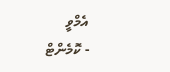އެމްވީ
- ކޮމެންޓް